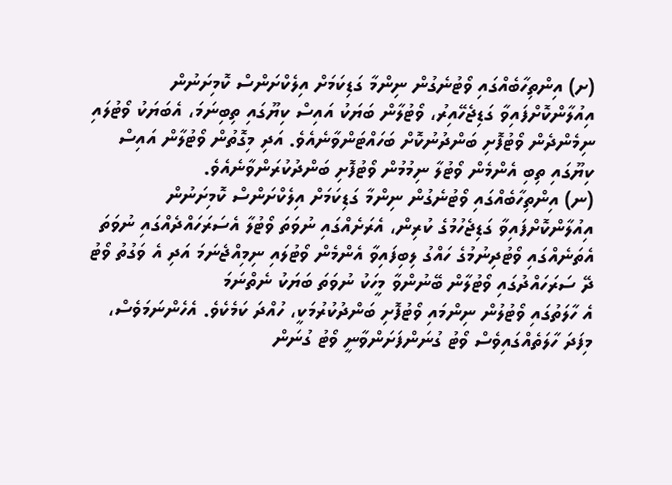(ށ) އިންތިހާބެއްގައި ވޯޓުނެގުން ނިންމާ ގަޑިކަމަށް އިލެކްށަންސް ކޮމިށަނުން އިއުލާންކޮށްފައިވާ ގަޑިޖެހޭއިރު، ވޯޓުލާން ބަޔަކު އައިސް ކިޔޫގައި ތިބިނަމަ، އެބަޔަކު ވޯޓުލައި ނިމެންދެން ވޯޓުފޮށި ބަންދުނުކޮށް ބަހައްޓަންވާނެއެވެ. އަދި މިގޮތުން ވޯޓުލާން އައިސް ކިޔޫގައި ތިބި އެންމެން ވޯޓުލާ ނިމުމުން ވޯޓުފޮށި ބަންދުކުރަންވާނެއެވެ.
(ނ) އިންތިހާބެއްގައި ވޯޓުނެގުން ނިންމާ ގަޑިކަމަށް އިލެކްށަންސް ކޮމިށަނުން އިއުލާންކޮށްފައިވާ ގަޑިޖެހުމުގެ ކުރިން، އެރަށެއްގައި ނުވަތަ ވޯޓުލާ އެސަރަހައްދެއްގައި ނުވަތަ އެތަނެއްގައި ވޯޓުދިނުމުގެ ހައްގު ލިބިފައިވާ އެންމެން ވޯޓުލައި ނިމިއްޖެނަމަ އަދި އެ ވަގުތު ވޯޓު ދޭ ސަރަހައްދުގައި ވޯޓުލާން ބޭނުންވާ މީހަކު ނުވަތަ ބަޔަކު ނެތްނަމަ
އެ ހާލަތުގައި ވޯޓުލުން ނިންމައި ވޯޓުފޮށި ބަންދުކުރުމަކީ، ހުއްދަ ކަމެކެވެ. އެހެންނަމަވެސް، މިފަދަ ހާލަތެއްގައިވެސް ވޯޓު ގުނަންފަށަންވާނީ ވޯޓު ގުނަން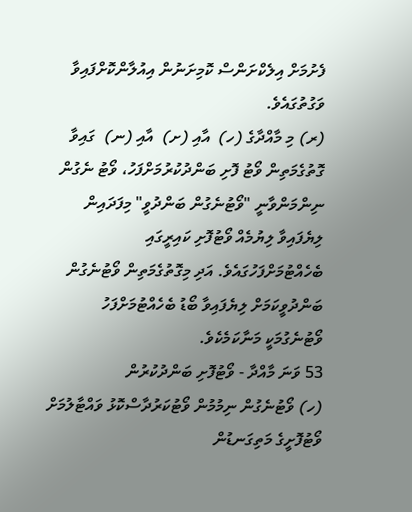ފެށުމަށް އިލެކްށަންސް ކޮމިށަނުން އިއުލާންކޮށްފައިވާ ވަގުތުގައެވެ.
(ރ) މި މާއްދާގެ (ހ)  އާއި (ށ)  އާއި (ނ)  ގައިވާ ގޮތުގެމަތިން ވޯޓު ފޮށި ބަންދުކުރުމަށްފަހު، ވޯޓު ނެގުން ނިންމަންވާނީ "ވޯޓުނެގުން ބަންދުވީ" މިފަދައިން ލިޔެފައިވާ ލިޔުމެއް ވޯޓުފޮށި ކައިރީގައި ބެހެއްޓުމަށްފަހުގައެވެ. އަދި މިގޮތުގެމަތިން ވޯޓުނެގުން ބަންދުވީކަމަށް ލިޔެފައިވާ ބޯޑު ބެހެއްޓުމަށްފަހު ވޯޓުނެގުމަކީ މަނާކަމެކެވެ.
53 ވަނަ މާއްދާ - ވޯޓުފޮށި ބަންދުކުރުން
(ހ) ވޯޓުނެގުން ނިމުމުން ވޯޓުކަރުދާސްކޮޅު ވައްޓާލުމަށް ވޯޓުފޮށީގެ މަތިގަނޑުން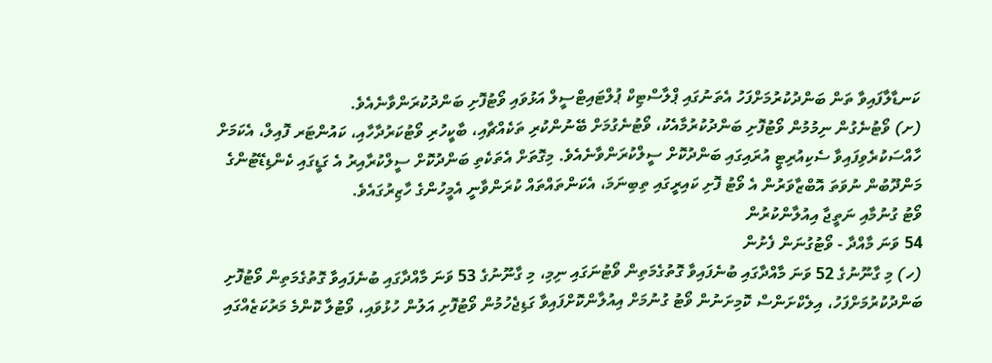ކަނޑާލާފައިވާ ތަން ބަންދުކުރުމަށްފަހު އެތަނުގައި ޕްލާސްޓިކް ޕުލްޓައިޓްސީލް އަޅުވައި ވޯޓުފޮށި ބަންދުކުރަންވާނެއެވެ.
(ށ) ވޯޓުނެގުން ނިމުމުން ވޯޓުފޮށި ބަންދުކުރުމާއެކު، ވޯޓުނެގުމަށް ބޭނުންކުރި ތަކެއްޗާއި، ބާކީހުރި ވޯޓުކަރުދާހާއި، ކައުންޓަރ ފޮއިލް، އެކަމަށް ހާއްސަކުރެވިފައިވާ ސެކިއުރިޓީ އުރައިގައި ބަންދުކޮށް ސީލްކުރަންވާނެއެވެ. މިގޮތަށް އެތަކެތި ބަންދުކޮށް ސީލްކުރާއިރު އެ ގަޑީގައި ކެންޑިޑޭޓުންގެ މަންދޫބުން ނުވަތަ އޮބްޒާވަރުން އެ ވޯޓު ފޮށި ކައިރީގައި ތިބިނަމަ، އެކަންތައްތައް ކުރަންވާނީ އެމީހުންގެ ހާޒިރުގައެވެ.
ވޯޓު ގުނުމާއި ނަތީޖާ އިއުލާންކުރުން
54 ވަނަ މާއްދާ - ވޯޓުގުނަން ފެށުން
(ހ) މި ގާނޫނުގެ 52 ވަނަ މާއްދާގައި ބުނެފައިވާ ގޮތުގެމަތިން ވޯޓުނަގައި ނިމި، މި ގާނޫނުގެ 53 ވަނަ މާއްދާގައި ބުނެފައިވާ ގޮތުގެމަތިން ވޯޓުފޮށި ބަންދުކުރުމަށްފަހު، އިލެކްށަންސް ކޮމިށަނުން ވޯޓު ގުނުމަށް އިއުލާންކޮށްފައިވާ ގަޑިޖެހުމުން ވޯޓުފޮށި އަލުން ހުޅުވައި، ވޯޓުލާ ކޮންމެ މަރުކަޒެއްގައި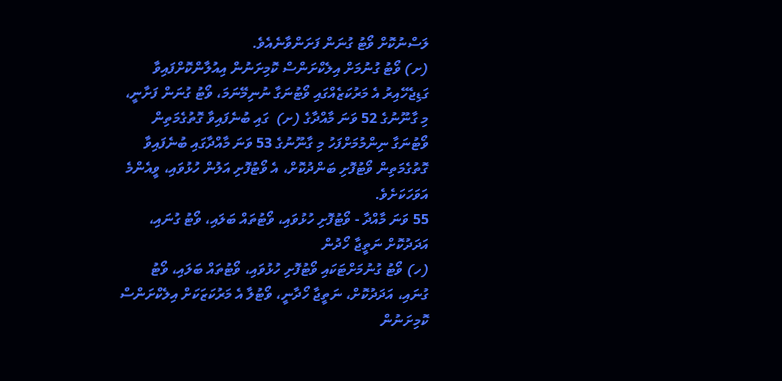ލަސްނުކޮށް ވޯޓު ގުނަން ފަށަންވާނެއެވެ.
(ށ) ވޯޓު ގުނުމަށް އިލެކްށަންސް ކޮމިށަނުން އިއުލާންކޮށްފައިވާ ގަޑިޖެހޭއިރު އެ މަރުކަޒެއްގައި ވޯޓުނަގާ ނުނިމޭނަމަ، ވޯޓު ގުނަން ފަށާނީ، މި ގާނޫނުގެ 52 ވަނަ މާއްދާގެ (ށ)  ގައި ބުނެފައިވާ ގޮތުގެމަތިން ވޯޓުނަގާ ނިންމުމަށްފަހު މި ގާނޫނުގެ 53 ވަނަ މާއްދާގައި ބުނެފައިވާ ގޮތުގެމަތިން ވޯޓުފޮށި ބަންދުކޮށް، އެ ވޯޓުފޮށި އަލުން ހުޅުވައި، ވީއެންމެ އަވަހަކަށެވެ.
55 ވަނަ މާއްދާ - ވޯޓުފޮށި ހުޅުވައި، ވޯޓުތައް ބަލައި، ވޯޓު ގުނައި، އަދަދުކޮށް ނަތީޖާ ހޯދުން
(ހ) ވޯޓު ގުނުމަށްޓަކައި ވޯޓުފޮށި ހުޅުވައި، ވޯޓުތައް ބަލައި، ވޯޓު ގުނައި، އަދަދުކޮށް، ނަތީޖާ ހޯދާނީ، ވޯޓުލާ އެ މަރުކަޒަކަށް އިލެކްށަންސް ކޮމިށަނުން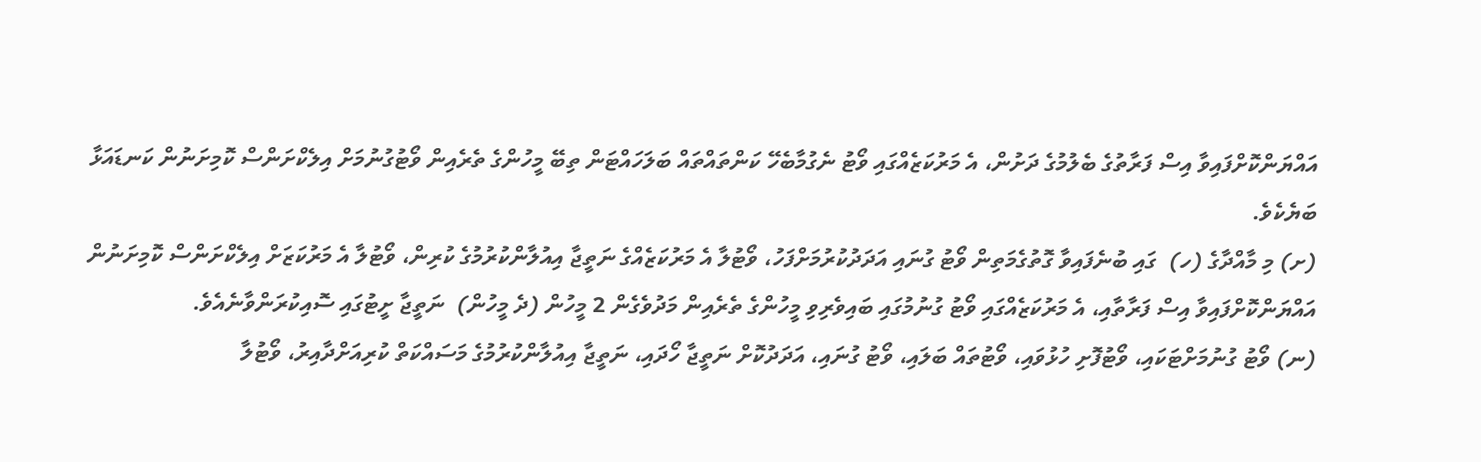އައްޔަންކޮށްފައިވާ އިސް ފަރާތުގެ ބެލުމުގެ ދަށުން، އެ މަރުކަޒެއްގައި ވޯޓު ނެގުމާބެހޭ ކަންތައްތައް ބަލަހައްޓަން ތިބޭ މީހުންގެ ތެރެއިން ވޯޓުގުނުމަށް އިލެކްށަންސް ކޮމިށަނުން ކަނޑައަޅާ ބަޔެކެވެ.
(ށ) މި މާއްދާގެ (ހ)  ގައި ބުނެފައިވާ ގޮތުގެމަތިން ވޯޓު ގުނައި އަދަދުކުރުމަށްފަހު، ވޯޓުލާ އެ މަރުކަޒެއްގެ ނަތީޖާ އިއުލާންކުރުމުގެ ކުރިން، ވޯޓުލާ އެ މަރުކަޒަށް އިލެކްށަންސް ކޮމިށަނުން އައްޔަންކޮށްފައިވާ އިސް ފަރާތާއި، އެ މަރުކަޒެއްގައި ވޯޓު ގުނުމުގައި ބައިވެރިވި މީހުންގެ ތެރެއިން މަދުވެގެން 2 މީހުން (ދެ މީހުން)  ނަތީޖާ ށީޓުގައި ސޮއިކުރަންވާނެއެވެ.
(ނ) ވޯޓު ގުނުމަށްޓަކައި، ވޯޓުފޮށި ހުޅުވައި، ވޯޓުތައް ބަލައި، ވޯޓު ގުނައި، އަދަދުކޮށް ނަތީޖާ ހޯދައި، ނަތީޖާ އިއުލާންކުރުމުގެ މަސައްކަތް ކުރިއަށްދާއިރު، ވޯޓުލާ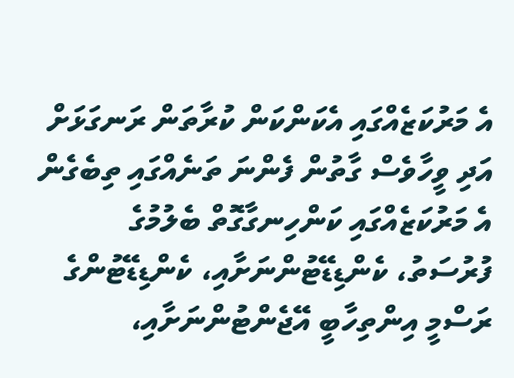އެ މަރުކަޒެއްގައި އެކަންކަން ކުރާތަން ރަނގަޅަށް އަދި ވީހާވެސް ގާތުން ފެންނަ ތަނެއްގައި ތިބެގެން އެ މަރުކަޒެއްގައި ކަންހިނގާގޮތް ބެލުމުގެ ފުރުސަތު، ކެންޑިޑޭޓުންނަށާއި، ކެންޑިޑޭޓުންގެ ރަސްމީ އިންތިހާބީ އޭޖެންޓުންނަށާއި،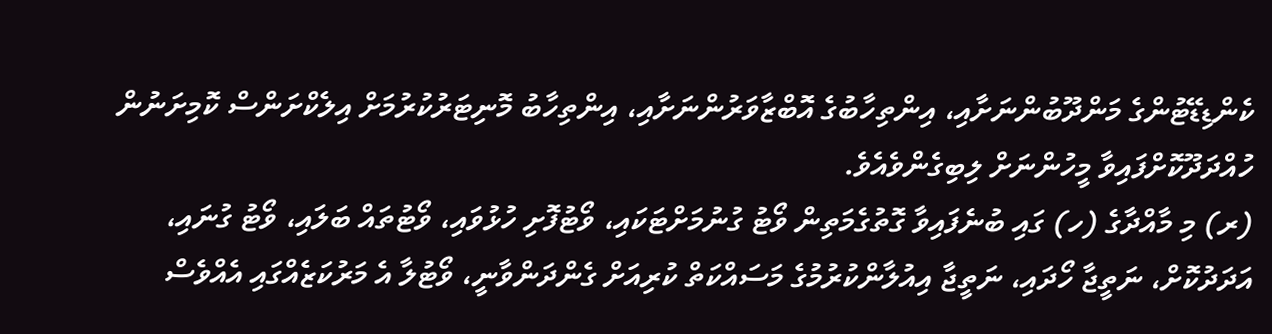ކެންޑިޑޭޓުންގެ މަންދޫބުންނަށާއި، އިންތިހާބުގެ އޮބްޒާވަރުންނަށާއި، އިންތިހާބު މޮނިޓަރުކުރުމަށް އިލެކްށަންސް ކޮމިށަނުން ހުއްދަދޫކޮށްފައިވާ މީހުންނަށް ލިބިގެންވެއެވެ.
(ރ) މި މާއްދާގެ (ހ) ގައި ބުނެފައިވާ ގޮތުގެމަތިން ވޯޓު ގުނުމަށްޓަކައި، ވޯޓުފޮށި ހުޅުވައި، ވޯޓުތައް ބަލައި، ވޯޓު ގުނައި، އަދަދުކޮށް، ނަތީޖާ ހޯދައި، ނަތީޖާ އިއުލާންކުރުމުގެ މަސައްކަތް ކުރިއަށް ގެންދަންވާނީ، ވޯޓުލާ އެ މަރުކަޒެއްގައި އެއްވެސް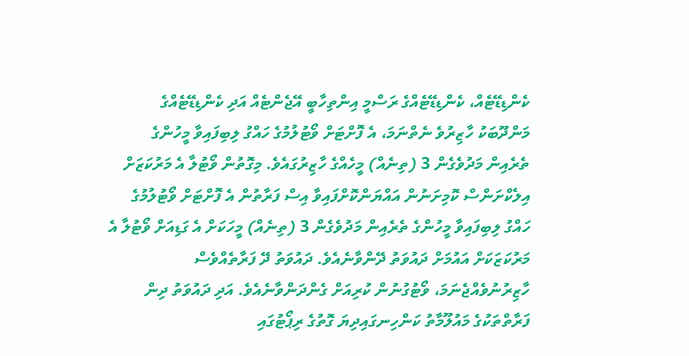ކެންޑިޑޭޓެއް، ކެންޑިޑޭޓެއްގެ ރަސްމީ އިންތިހާބީ އޭޖެންޓެއް އަދި ކެންޑިޑޭޓެއްގެ މަންދޫބަކު ހާޒިރުވެ ނެތްނަމަ، އެ ފޮށްޓަށް ވޯޓުލުމުގެ ހައްގު ލިބިފައިވާ މީހުންގެ ތެރެއިން މަދުވެގެން 3 (ތިނެއް) މީހެއްގެ ހާޒިރުގައެވެ. މިގޮތުން ވޯޓުލާ އެ މަރުކަޒަށް އިލެކްށަންސް ކޮމިށަނުން އައްޔަންކޮށްފައިވާ އިސް ފަރާތުން އެ ފޮށްޓަށް ވޯޓުލުމުގެ ހައްގު ލިބިފައިވާ މީހުންގެ ތެރެއިން މަދުވެގެން 3 (ތިނެއް) މީހަކަށް އެ ގަޑިއަށް ވޯޓުލާ އެ މަރުކަޒަކަށް އައުމަށް ދައުވަތު ދޭންވާނެއެވެ. ދައުވަތު ދޭ ފަރާތެއްވެސް ހާޒިރުނުވެއްޖެނަމަ، ވޯޓުގުނުން ކުރިއަށް ގެންދަންވާނެއެވެ. އަދި ދައުވަތު ދިން ފަރާތްތަކުގެ މައުލޫމާތު ކަންހިނގައިދިޔަ ގޮތުގެ ރިޕޯޓުގައި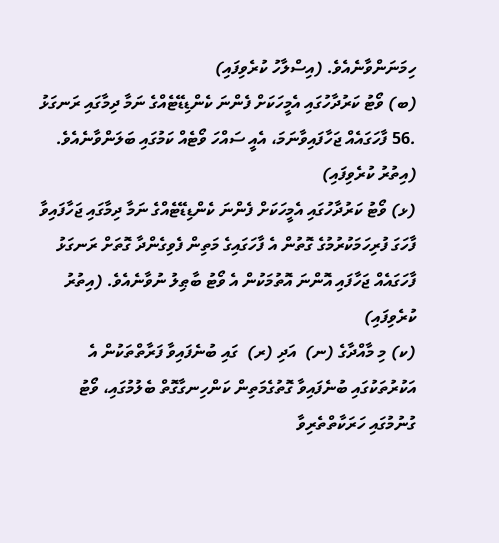ހިމަނަންވާނެއެވެ. (އިސްލާހު ކުރެވިފައި)
(ބ) ވޯޓު ކަރުދާހުގައި އެމީހަކަށް ފެންނަ ކެންޑިޑޭޓެއްގެ ނަމާ ދިމާގައި ރަނގަޅު .56 ފާހަގައެއް ޖަހާފައިވާނަމަ، އެއީ ސައްހަ ވޯޓެއް ކަމުގައި ބަލަންވާނެއެވެ. (އިތުރު ކުރެވިފައި)
(ޅ) ވޯޓު ކަރުދާހުގައި އެމީހަކަށް ފެންނަ ކެންޑިޑޭޓެއްގެ ނަމާ ދިމާގައި ޖަހާފައިވާ ފާހަގަ ފުރިހަމަކުރުމުގެ ގޮތުން އެ ފާހަގައިގެ މަތިން ފެވިގެންދާ ގޮތަށް ރަނގަޅު ފާހަގައެއް ޖަހާފައި އޮންނަ އޮތުމަކުން އެ ވޯޓު ބާޠިލު ނުވާނެއެވެ. (އިތުރު ކުރެވިފައި)
(ކ) މި މާއްދާގެ (ނ)  އަދި (ރ)  ގައި ބުނެފައިވާ ފަރާތްތަކުން އެ އަކުރުތަކުގައި ބުނެފައިވާ ގޮތުގެމަތިން ކަންހިނގާގޮތް ބެލުމުގައި، ވޯޓު ގުނުމުގައި ހަރަކާތްތެރިވާ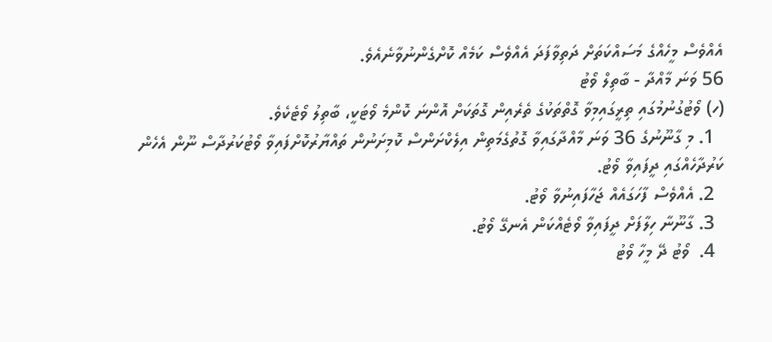އެއްވެސް މީހެއްގެ މަސައްކަތަށް ދަތިވާފަދަ އެއްވެސް ކަމެއް ކޮށްގެންނުވާނެއެވެ.
56 ވަނަ މާއްދާ - ބާތިލް ވޯޓު
(ހ) ވޯޓުގުނުމުގައި ތިރީގައިމިވާ ގޮތްތަކުގެ ތެރެއިން ގޮތަކަށް އޮންނަ ކޮންމެ ވޯޓަކީ، ބާތިލު ވޯޓެކެވެ.
  1. މި ގާނޫނުގެ 36 ވަނަ މާއްދާގައިވާ ގޮތުގެމަތިން އިލެކްށަންސް ކޮމިށަނުން ތައްޔާރުކޮށްފައިވާ ވޯޓުކަރުދާސް ނޫން އެހެން ކަރުދާހެއްގައި ދީފައިވާ ވޯޓު.
  2. އެއްވެސް ފާހަގައެއް ޖަހާފައިނުވާ ވޯޓު.
  3. ގާނޫނާ ހިލާފަށް ދީފައިވާ ވޯޓެއްކަން އެނގޭ ވޯޓު.
  4.  ވޯޓު ދޭ މީހާ ވޯޓު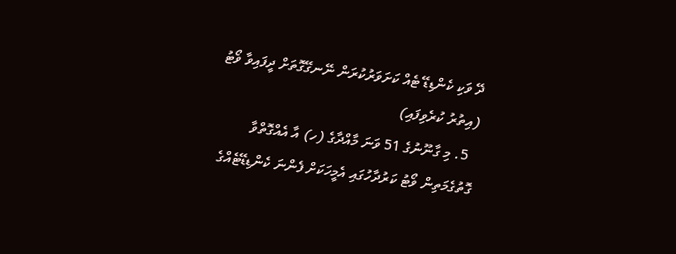ދޭ ވަކި ކެންޑިޑޭ ޓެއް ކަށަވަރުކުރަން ނޭނގޭގޮތަށް ދީފައިވާ ވޯޓު (އިތުރު ކުރެވިފައި)
  5. މި ގާނޫނުގެ 51 ވަނަ މާއްދާގެ (ހ) އާ އެއްގޮތްވާ ގޮތުގެމަތިން ވޯޓު ކަރުދާހުގައި އެމީހަކަށް ފެންނަ ކެންޑިޑޭޓެއްގެ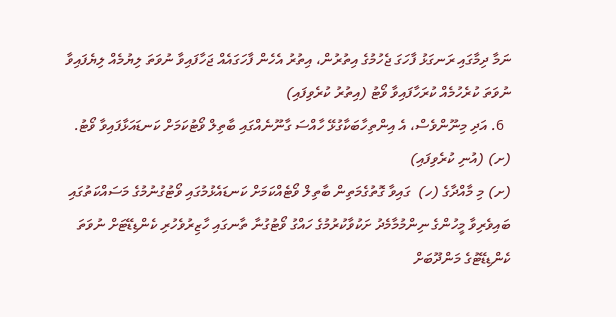ނަމާ ދިމާގައި ރަނގަޅު ފާހަގަ ޖެހުމުގެ އިތުރުން، އިތުރު އެހެން ފާހަގައެއް ޖަހާފައިވާ ނުވަތަ ލިޔުމެއް ލިޔެފައިވާ ނުވަތަ ކުރެހުމެއް ކުރަހާފައިވާ ވޯޓު (އިތުރު ކުރެވިފައި)
  6. އަދި މިނޫންވެސް، އެ އިންތިހާބަކާގުޅޭ ހާއްސަ ގާނޫނެއްގައި ބާތިލް ވޯޓުކަމަށް ކަނޑައަޅާފައިވާ ވޯޓު.
(ށ) (އުނި ކުރެވިފައި)
(ށ) މި މާއްދާގެ (ހ)  ގައިވާ ގޮތުގެމަތިން ބާތިލް ވޯޓެއްކަމަށް ކަނޑައެޅުމުގައި ވޯޓުގުނުމުގެ މަސައްކަތުގައި ބައިވެރިވާ މީހުންގެ ނިންމުމާމެދު ށަކުވާކުރުމުގެ ހައްގު ވޯޓުގުނާ ތާނގައި ހާޒިރުވެހުރި ކެންޑިޑޭޓަށް ނުވަތަ ކެންޑިޑޭޓުގެ މަންދޫބަށް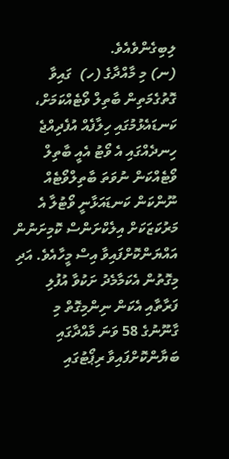ލިބިގެންވެއެވެ.
(ނ) މި މާއްދާގެ (ހ)  ގައިވާ ގޮތުގެމަތިން ބާތިލް ވޯޓެއްކަމަށް، ކަނޑައެޅުމުގައި ހިލާފެއް އުފެދިއްޖެ ހިނދެއްގައި އެ ވޯޓު އެއީ ބާތިލް ވޯޓެއްކަން ނުވަތަ ބާތިލްވޯޓެއް ނޫންކަން ކަނޑައަޅާނީ ވޯޓުލާ އެ މަރުކަޒަކަށް އިލެކްށަންސް ކޮމިށަނުން އައްޔަންކޮށްފައިވާ އިސް މީހާއެވެ. އަދި މިގޮތުން އެކަމާމެދު ށަކުވާ އުފުލި ފަރާތާއި އެކަން ނިންމިގޮތް މި ގާނޫނުގެ 58 ވަނަ މާއްދާގައި ބަޔާންކޮށްފައިވާ ރިޕޯޓުގައި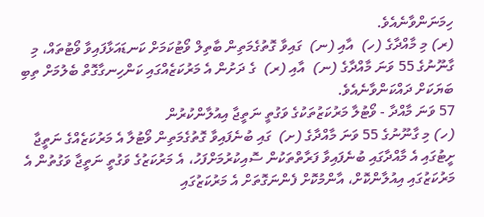ހިމަނަންވާނެއެވެ.
(ރ) މި މާއްދާގެ (ހ)  އާއި (ނ)  ގައިވާ ގޮތުގެމަތިން ބާތިލް ވޯޓުކަމަށް ކަނޑައަޅާފައިވާ ވޯޓުތައް، މި ގާނޫނުގެ 55 ވަނަ މާއްދާގެ (ނ)  އާއި (ރ)  ގެ ދަށުން އެ މަރުކަޒެއްގައި ކަންހިނގާގޮތް ބެލުމަށް ތިބި ބަޔަކަށް ދައްކަންވާނެއެވެ.
57 ވަނަ މާއްދާ - ވޯޓުލާ މަރުކަޒުތަކުގެ ވަގުތީ ނަތީޖާ އިއުލާންކުރުން
(ހ) މި ގާނޫނުގެ 55 ވަނަ މާއްދާގެ (ށ)  ގައި ބުނެފައިވާ ގޮތުގެމަތިން ވޯޓުލާ އެ މަރުކަޒެއްގެ ނަތީޖާ ށީޓުގައި އެ މާއްދާގައި ބުނެފައިވާ ފަރާތްތަކުން ސޮއިކުރުމަށްފަހު، އެ މަރުކަޒުގެ ވަގުތީ ނަތީޖާ ވަގުތުން އެ މަރުކަޒުގައި އިއުލާންކޮށް، އާންމުކޮށް ފެންނަގޮތަށް އެ މަރުކަޒުގައި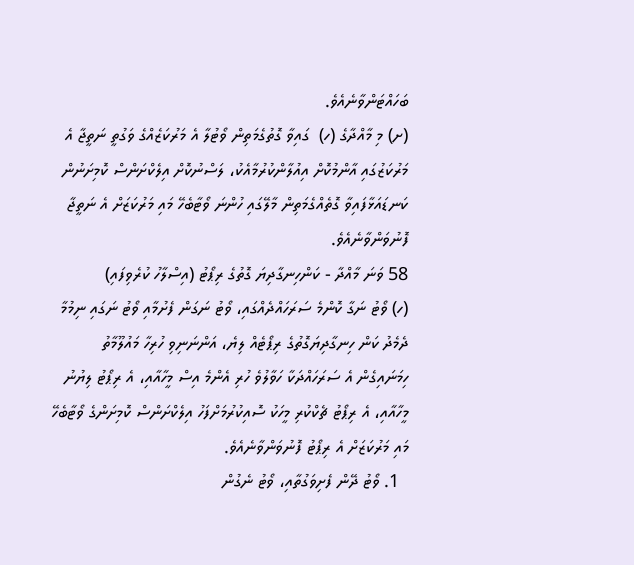ބަހައްޓަންވާނެއެވެ.
(ށ) މި މާއްދާގެ (ހ)  ގައިވާ ގޮތުގެމަތިން ވޯޓުލާ އެ މަރުކަޒެއްގެ ވަގުތީ ނަތީޖާ އެ މަރުކަޒުގައި އާންމުކޮށް އިއުލާންކުރުމާއެކު، ލަސްނުކޮށް އިލެކްށަންސް ކޮމިށަނުން ކަނޑައަޅާފައިވާ ގޮތެއްގެމަތިން މާލޭގައި ހުންނަ ވޯޓާބެހޭ މައި މަރުކަޒަށް އެ ނަތީޖާ ފޮނުވަންވާނެއެވެ.
58 ވަނަ މާއްދާ - ކަންހިނގާދިޔަ ގޮތުގެ ރިޕޯޓު (އިސްލާހު ކުރެވިފައި)
(ހ) ވޯޓު ނަގާ ކޮންމެ ސަރަހައްދެއްގައި، ވޯޓު ނަގަން ފެށުމާއި ވޯޓު ނަގައި ނިމުމާ ދެމެދު ކަން ހިނގާދިޔަގޮތުގެ ރިޕޯޓެއް ލިޔެ، އަންނަނިވި ހުރިހާ މައުލޫމާތު ހިމަނައިގެން އެ ސަރަހައްދަކާ ހަވާލުވެ ހުރި އެންމެ އިސް މީހާއާއި، އެ ރިޕޯޓު ލިޔުނު މީހާއާއި، އެ ރިޕޯޓު ޗެކްކުރި މީހަކު ސޮއިކުރުމަށްފަހު އިލެކްށަންސް ކޮމިށަންގެ ވޯޓާބެހޭ މައި މަރުކަޒަށް އެ ރިޕޯޓު ފޮނުވަންވާނެއެވެ.
  1. ވޯޓު ދޭން ފެށިވަގުތާއި، ވޯޓު ނެގުން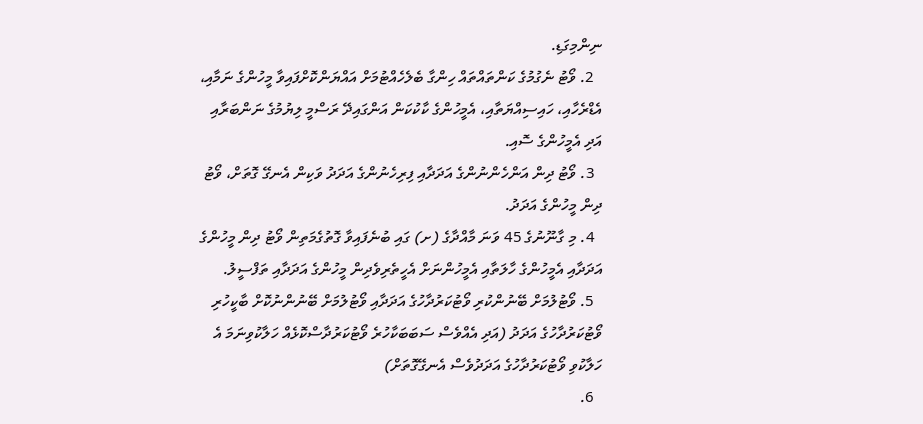ނިންމިގަޑި.
  2. ވޯޓު ނެގުމުގެ ކަންތައްތައް ހިންގާ ބެލެހެއްޓުމަށް އައްޔަންކޮށްފައިވާ މީހުންގެ ނަމާއި، އެޑްރެހާއި، ހައިސިއްޔަތާއި، އެމީހުންގެ ކާކުކަން އަންގައިދޭ ރަސްމީ ލިޔުމުގެ ނަންބަރާއި އަދި އެމީހުންގެ ސޮއި.
  3. ވޯޓު ދިން އަންހެންނުންގެ އަދަދާއި ފިރިހެނުންގެ އަދަދު ވަކިން އެނގޭ ގޮތަށް، ވޯޓު ދިން މީހުންގެ އަދަދު.
  4. މި ގާނޫނުގެ 45 ވަނަ މާއްދާގެ (ށ) ގައި ބުނެފައިވާ ގޮތުގެމަތިން ވޯޓު ދިން މީހުންގެ އަދަދާއި އެމީހުންގެ ހާލަތާއި އެމީހުންނަށް އެހީތެރިވެދިން މީހުންގެ އަދަދާއި ތަފްސީލު.
  5. ވޯޓުލުމަށް ބޭނުންކުރި ވޯޓުކަރުދާހުގެ އަދަދާއި ވޯޓުލުމަށް ބޭނުންނުކޮށް ބާކީހުރި ވޯޓުކަރުދާހުގެ އަދަދު (އަދި އެއްވެސް ސަބަބަކާހުރެ ވޯޓުކަރުދާސްކޮޅެއް ހަލާކުވިނަމަ އެ ހަލާކުވި ވޯޓުކަރުދާހުގެ އަދަދުވެސް އެނގޭގޮތަށް)
  6.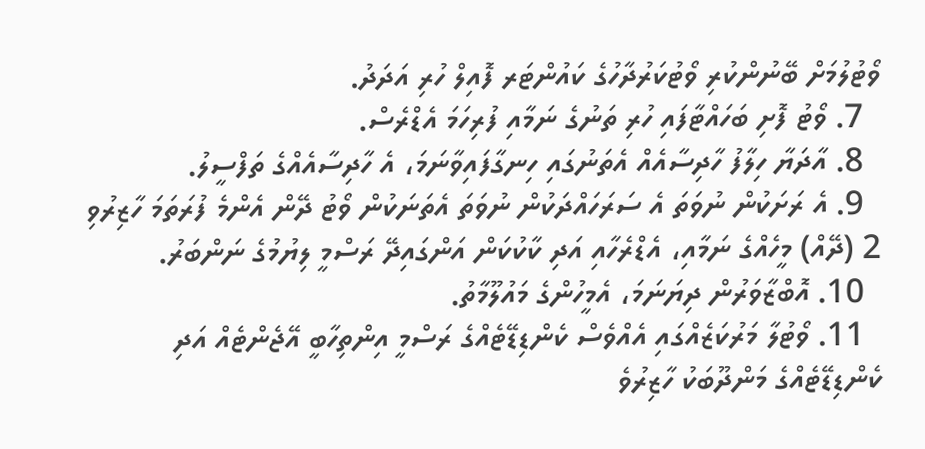ވޯޓުލުމަށް ބޭނުންކުރި ވޯޓުކަރުދާހުގެ ކައުންޓަރ ފޮއިލް ހުރި އަދަދު.
  7. ވޯޓު ފޮށި ބަހައްޓާފައި ހުރި ތަނުގެ ނަމާއި ފުރިހަމަ އެޑްރެސް.
  8. އާދަޔާ ހިލާފު ހާދިސާއެއް އެތަނުގައި ހިނގާފައިވާނަމަ، އެ ހާދިސާއެއްގެ ތަފްސީލު.
  9. އެ ރަށަކުން ނުވަތަ އެ ސަރަހައްދަކުން ނުވަތަ އެތަނަކުން ވޯޓު ދޭން އެންމެ ފުރަތަމަ ހާޒިރުވި 2 (ދޭއް) މީހެއްގެ ނަމާއި، އެޑްރެހާއި އަދި ކާކުކަން އަންގައިދޭ ރަސްމީ ލިޔުމުގެ ނަންބަރު.
  10. އޮބްޒާވަރުން ދިޔަނަމަ، އެމީހުންގެ މައުލޫމާތު.
  11. ވޯޓުލާ މަރުކަޒެއްގައި އެއްވެސް ކެންޑިޑޭޓެއްގެ ރަސްމީ އިންތިހާބީ އޭޖެންޓެއް އަދި ކެންޑިޑޭޓެއްގެ މަންދޫބަކު ހާޒިރުވެ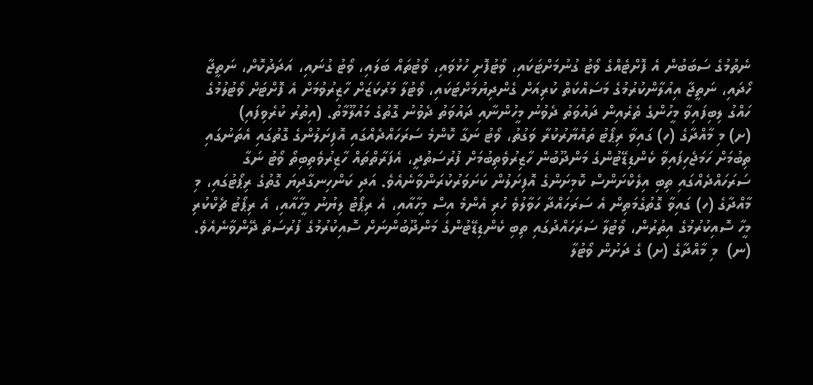ނެތުމުގެ ސަބަބުން އެ ފޮށްޓެއްގެ ވޯޓު ގުނުމަށްޓަކައި، ވޯޓުފޮށި ހުޅުވައި، ވޯޓުތައް ބަލައި، ވޯޓު ގުނައި، އަދަދުކޮށް، ނަތީޖާ ހޯދައި، ނަތީޖާ އިއުލާންކުރުމުގެ މަސައްކަތް ކުރިއަށް ގެންދިޔުމަށްޓަކައި، ވޯޓުލާ މަރުކަޒަށް ހާޒިރުވުމަށް އެ ފޮށްޓަށް ވޯޓުލުމުގެ ހައްގު ލިބިފައިވާ މީހުންގެ ތެރެއިން ދައުވަތު ދެވުނު މީހުންނާއި ދައުވަތު ދެވުނު ގޮތުގެ މައުލޫމާތު. (އިތުރު ކުރެވިފައި)
(ށ) މި މާއްދާގެ (ހ) ގައިވާ ރިޕޯޓު ތައްޔާރުކުރާ ވަގުތު، ވޯޓު ނަގާ ކޮންމެ ސަރަހައްދެއްގައި އޮފިށަލުންގެ ގޮތުގައި އެތަނުގައި ތިބުމަށް ހަމަޖެހިފައިވާ ކެންޑިޑޭޓުންގެ މަންދޫބުން ހާޒިރުވެތިބުމަށް ފުރުސަތުދީ، އެފަރާތްތައް ހާޒިރުވެތިބިތޯ ވޯޓު ނަގާ ސަރަހައްދެއްގައި ތިބި އިލެކްށަންސް ކޮމިށަންގެ އޮފިށަލުން ކަށަވަރުކުރަންވާނެއެވެ. އަދި ކަންހިނގާދިޔަ ގޮތުގެ ރިޕޯޓުގައި، މި މާއްދާގެ (ހ) ގައިވާ ގޮތުގެމަތިން އެ ސަރަހައްދާ ހަވާލުވެ ހުރި އެންމެ އިސް މީހާއާއި، އެ ރިޕޯޓު ލިޔުނު މީހާއާއި، އެ ރިޕޯޓު ޗެކްކުރި މީހާ ސޮއިކުރުމުގެ އިތުރުން، ވޯޓުލާ ސަރަހައްދުގައި ތިބި ކެންޑިޑޭޓުންގެ މަންދޫބުންނަށް ސޮއިކުރުމުގެ ފުރުސަތު ދޭންވާނެއެވެ.
(ނ)  މި މާއްދާގެ (ށ) ގެ ދަށުން ވޯޓުލާ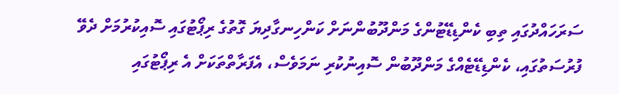ސަރަހައްދުގައި ތިބި ކެންޑިޑޭޓުންގެ މަންދޫބުންނަށް ކަންހިނގާދިޔަ ގޮތުގެ ރިޕޯޓުގައި ސޮއިކުރުމަށް ދެވޭ ފުރުސަތުގައި، ކެންޑިޑޭޓެއްގެ މަންދޫބުން ސޮއިނުކުރި ނަމަވެސް، އެފަރާތްތަކަށް އެ ރިޕޯޓުގައި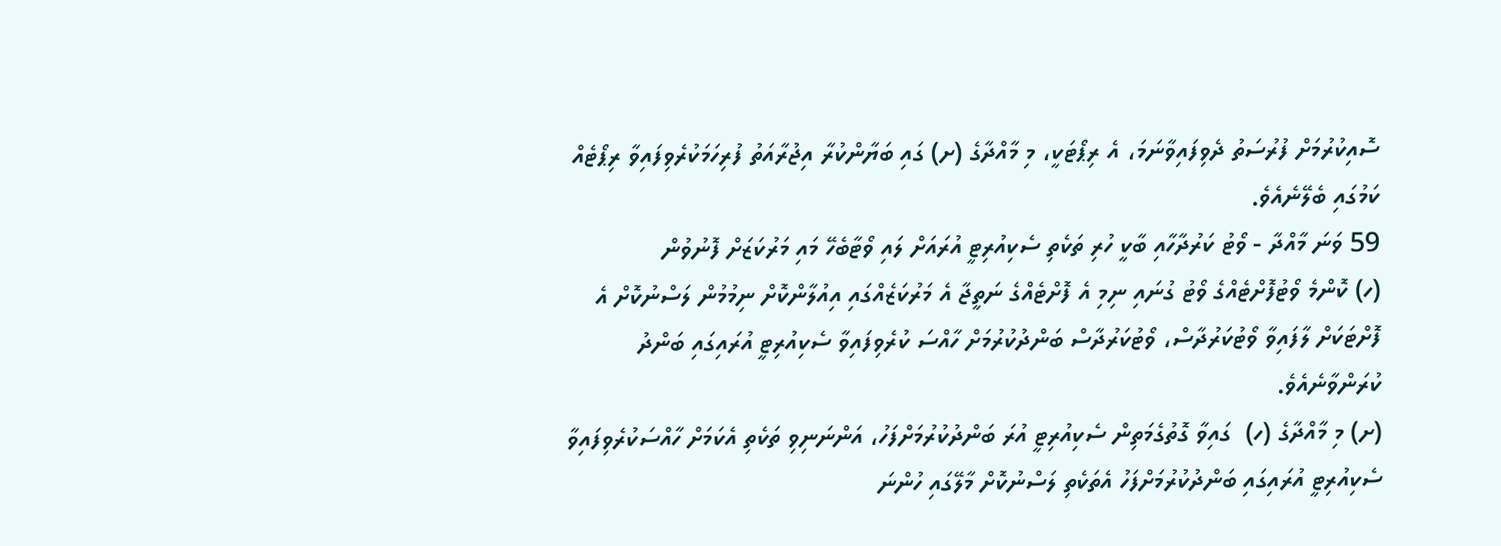ސޮއިކުރުމަށް ފުރުސަތު ދެވިފައިވާނަމަ، އެ ރިޕޯޓަކީ، މި މާއްދާގެ (ށ) ގައި ބަޔާންކުރާ އިޖުރާއަތު ފުރިހަމަކުރެވިފައިވާ ރިޕޯޓެއް ކަމުގައި ބެލޭނެއެވެ.
59 ވަނަ މާއްދާ - ވޯޓު ކަރުދާހާއި ބާކީ ހުރި ތަކެތި ސެކިއުރިޓީ އުރައަށް ލައި ވޯޓާބެހޭ މައި މަރުކަޒަށް ފޮނުވުން
(ހ) ކޮންމެ ވޯޓުފޮށްޓެއްގެ ވޯޓު ގުނައި ނިމި އެ ފޮށްޓެއްގެ ނަތީޖާ އެ މަރުކަޒެއްގައި އިއުލާންކޮށް ނިމުމުން ލަސްނުކޮށް އެ ފޮށްޓަކަށް ލާފައިވާ ވޯޓުކަރުދާސް، ވޯޓުކަރުދާސް ބަންދުކުރުމަށް ހާއްސަ ކުރެވިފައިވާ ސެކިއުރިޓީ އުރައިގައި ބަންދު ކުރަންވާނެއެވެ.
(ށ) މި މާއްދާގެ (ހ)  ގައިވާ ގޮތުގެމަތިން ސެކިއުރިޓީ އުރަ ބަންދުކުރުމަށްފަހު، އަންނަނިވި ތަކެތި އެކަމަށް ހާއްސަކުރެވިފައިވާ ސެކިއުރިޓީ އުރައިގައި ބަންދުކުރުމަށްފަހު އެތަކެތި ލަސްނުކޮށް މާލޭގައި ހުންނަ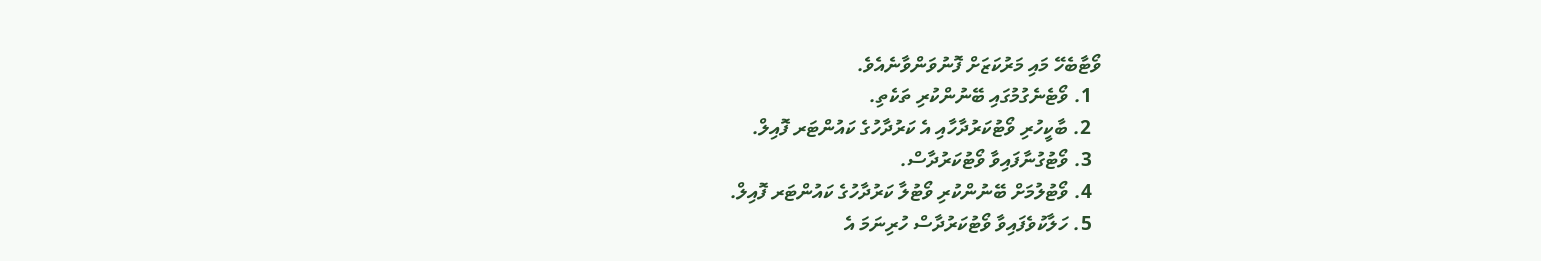ވޯޓާބެހޭ މައި މަރުކަޒަށް ފޮނުވަންވާނެއެވެ.
  1. ވޯޓެނެގުމުގައި ބޭނުންކުރި ތަކެތި.
  2. ބާކީހުރި ވޯޓުކަރުދާހާއި އެ ކަރުދާހުގެ ކައުންޓަރ ފޮއިލް.
  3. ވޯޓުގުނާފައިވާ ވޯޓުކަރުދާސް.
  4. ވޯޓުލުމަށް ބޭނުންކުރި ވޯޓުލާ ކަރުދާހުގެ ކައުންޓަރ ފޮއިލް.
  5. ހަލާކުވެފައިވާ ވޯޓުކަރުދާސް ހުރިނަމަ އެ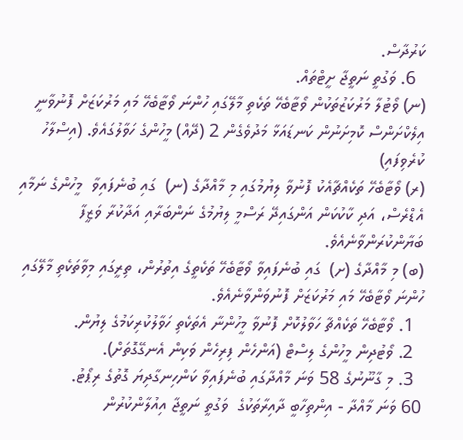ކަރުދާސް.
  6. ވަގުތީ ނަތީޖާ ށީޓްތައް.
(ނ) ވޯޓުލާ މަރުކަޒުތަކުން ވޯޓާބެހޭ ތަކެތި މާލޭގައި ހުންނަ ވޯޓާބެހޭ މައި މަރުކަޒަށް ފޮނުވާނީ އިލެކްށަންސް ކޮމިށަނުން ކަނޑައަޅާ މަދުވެގެން 2 (ދޭއް) މީހުންގެ ހަވާލުގައެވެ. (އިސްލާހު ކުރެވިފައި)
(ރ) ވޯޓާބެހޭ ތަކެއްޗާއެކު ފޮނުވާ ލިޔުމުގައި މި މާއްދާގެ (ނ)  ގައި ބުނެފައިވާ  މީހުންގެ ނަމާއި އެޑްރެސް، އަދި ކާކުކަން އަންގައިދޭ ރަސްމީ ލިޔުމުގެ ނަންބަރާއި އަދާކުރާ ވަޒީފާ ބަޔާންކުރަންވާނެއެވެ.
(ބ) މި މާއްދާގެ (ށ)  ގައި ބުނެފައިވާ ވޯޓާބެހޭ ތަކެތީގެ އިތުރުން، ތިރީގައި މިވާތަކެތި މާލޭގައި ހުންނަ ވޯޓާބެހޭ މައި މަރުކަޒަށް ފޮނުވަންވާނެއެވެ.
  1. ވޯޓާބެހޭ ތަކެއްޗާ ހަވާލުކޮށް ފޮނުވާ މީހުންނާ އެތަކެތި ހަވާލުކުރިކަމުގެ ލިޔުން.
  2. ވޯޓުދިން މީހުންގެ ލިސްޓް (އަންހެން ފިރިހެން ވަކިން އެނގޭގޮތަށް).
  3. މި ގާނޫނުގެ 58 ވަނަ މާއްދާގައި ބުނެފައިވާ ކަންހިނގާދިޔަ ގޮތުގެ ރިޕޯޓު.
60 ވަނަ މާއްދާ - އިންތިހާބީ ދާއިރާތަކުގެ  ވަގުތީ ނަތީޖާ އިއުލާންކުރުން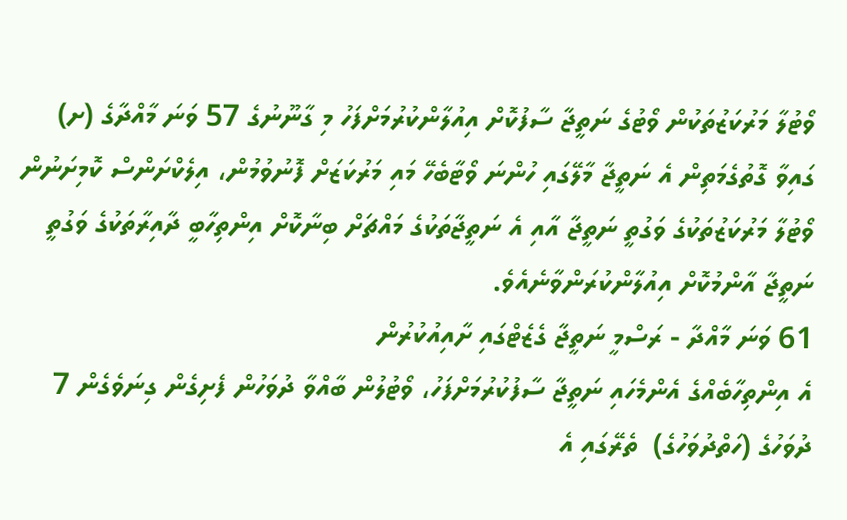ވޯޓުލާ މަރުކަޒުތަކުން ވޯޓުގެ ނަތީޖާ ސާފުކޮށް އިއުލާންކުރުމަށްފަހު މި ގާނޫނުގެ 57 ވަނަ މާއްދާގެ (ށ)  ގައިވާ ގޮތުގެމަތިން އެ ނަތީޖާ މާލޭގައި ހުންނަ ވޯޓާބެހޭ މައި މަރުކަޒަށް ފޮނުވުމުން، އިލެކްށަންސް ކޮމިށަނުން ވޯޓުލާ މަރުކަޒުތަކުގެ ވަގުތީ ނަތީޖާ އާއި އެ ނަތީޖާތަކުގެ މައްޗަށް ބިނާކޮށް އިންތިހާބީ ދާއިރާތަކުގެ ވަގުތީ ނަތީޖާ އާންމުކޮށް އިއުލާންކުރަންވާނެއެވެ.
61 ވަނަ މާއްދާ - ރަސްމީ ނަތީޖާ ގެޒެޓްގައި ށާއިއުކުރުން
އެ އިންތިހާބެއްގެ އެންމެހައި ނަތީޖާ ސާފުކުރުމަށްފަހު، ވޯޓުލުން ބާއްވާ ދުވަހުން ފެށިގެން ގިނަވެގެން 7 ދުވަހުގެ (ހަތްދުވަހުގެ)  ތެރޭގައި އެ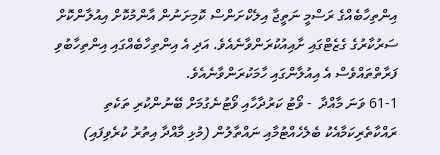އިންތިހާބެއްގެ ރަސްމީ ނަތީޖާ އިލެކްށަންސް ކޮމިށަނުން އާންމުކޮށް އިއުލާންކޮށް ސަރުކާރުގެ ގެޒެޓްގައި ށާއިއުކުރަންވާނެއެވެ. އަދި އެ އިންތިހާބެއްގައި އިންތިހާބުވި ފަރާތްތައްވެސް އެ އިއުލާންގައި ހާމަކުރަންވާނެއެވެ.
61-1 ވަނަ މާއްދާ  - ވޯޓު ކަރުދާހާއި ވޯޓުނެގުމަށް ބޭނުންކުރި ތަކެތި ރައްކާތެރިކަމާއެކު ބެލެހެއްޓުމާއި ނައްތާލުން (މުޅި މާއްދާ އިތުރު ކުރެވިފައި)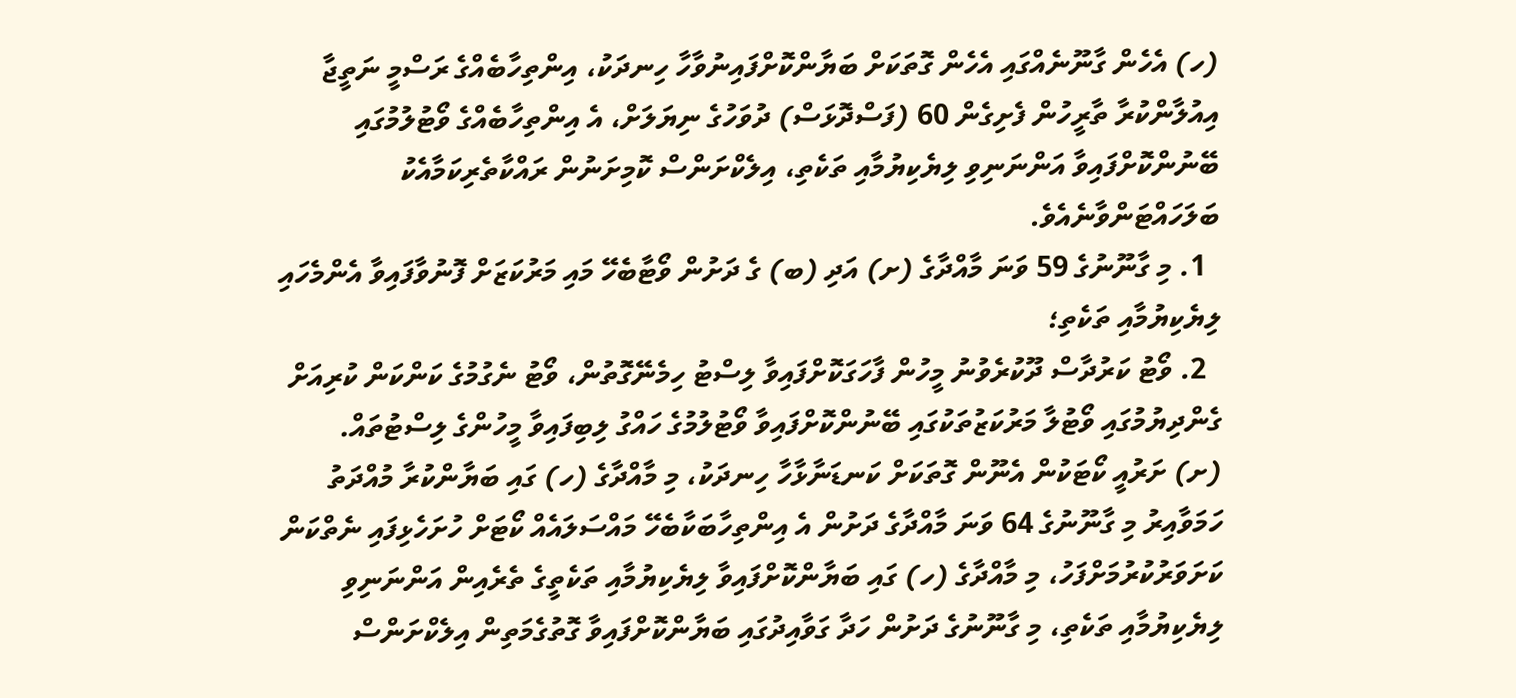(ހ) އެހެން ގާނޫނެއްގައި އެހެން ގޮތަކަށް ބަޔާންކޮށްފައިނުވާހާ ހިނދަކު، އިންތިހާބެއްގެ ރަސްމީ ނަތީޖާ އިއުލާންކުރާ ތާރީހުން ފެށިގެން 60 (ފަސްދޮޅަސް) ދުވަހުގެ ނިޔަލަށް، އެ އިންތިހާބެއްގެ ވޯޓުލުމުގައި ބޭނުންކޮށްފައިވާ އަންނަނިވި ލިޔެކިޔުމާއި ތަކެތި، އިލެކްށަންސް ކޮމިށަނުން ރައްކާތެރިކަމާއެކު ބަލަހައްޓަންވާނެއެވެ.
  1. މި ގާނޫނުގެ 59 ވަނަ މާއްދާގެ (ށ) އަދި (ބ) ގެ ދަށުން ވޯޓާބެހޭ މައި މަރުކަޒަށް ފޮނުވާފައިވާ އެންމެހައި ލިޔެކިޔުމާއި ތަކެތި؛
  2. ވޯޓު ކަރުދާސް ދޫކުރެވުނު މީހުން ފާހަގަކޮށްފައިވާ ލިސްޓު ހިމެނޭގޮތުން، ވޯޓު ނެގުމުގެ ކަންކަން ކުރިއަށް ގެންދިޔުމުގައި ވޯޓުލާ މަރުކަޒުތަކުގައި ބޭނުންކޮށްފައިވާ ވޯޓުލުމުގެ ހައްގު ލިބިފައިވާ މީހުންގެ ލިސްޓުތައް.
(ށ) ށަރުއީ ކޯޓަކުން އެނޫން ގޮތަކަށް ކަނޑަނާޅާހާ ހިނދަކު، މި މާއްދާގެ (ހ) ގައި ބަޔާންކުރާ މުއްދަތު ހަމަވާއިރު މި ގާނޫނުގެ 64 ވަނަ މާއްދާގެ ދަށުން އެ އިންތިހާބަކާބެހޭ މައްސަލައެއް ކޯޓަށް ހުށަހެޅިފައި ނެތްކަން ކަށަވަރުކުރުމަށްފަހު، މި މާއްދާގެ (ހ) ގައި ބަޔާންކޮށްފައިވާ ލިޔެކިޔުމާއި ތަކެތީގެ ތެރެއިން އަންނަނިވި ލިޔެކިޔުމާއި ތަކެތި، މި ގާނޫނުގެ ދަށުން ހަދާ ގަވާއިދުގައި ބަޔާންކޮށްފައިވާ ގޮތުގެމަތިން އިލެކްށަންސް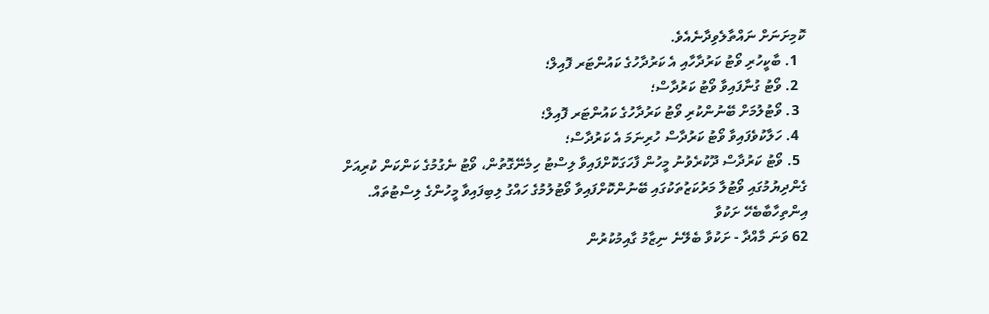ކޮމިށަނަށް ނައްތާލެވިދާނެއެވެ.
  1. ބާކީހުރި ވޯޓު ކަރުދާހާއި އެ ކަރުދާހުގެ ކައުންޓަރ ފޮއިލް؛
  2. ވޯޓު ގުނާފައިވާ ވޯޓު ކަރުދާސް؛
  3. ވޯޓުލުމަށް ބޭނުންކުރި ވޯޓު ކަރުދާހުގެ ކައުންޓަރ ފޮއިލް؛
  4. ހަލާކުވެފައިވާ ވޯޓު ކަރުދާސް ހުރިނަމަ އެ ކަރުދާސް؛
  5. ވޯޓު ކަރުދާސް ދޫކުރެވުނު މީހުން ފާހަގަކޮށްފައިވާ ލިސްޓު ހިމެނޭގޮތުން، ވޯޓު ނެގުމުގެ ކަންކަން ކުރިއަށް ގެންދިޔުމުގައި ވޯޓުލާ މަރުކަޒުތަކުގައި ބޭނުންކޮށްފައިވާ ވޯޓުލުމުގެ ހައްގު ލިބިފައިވާ މީހުންގެ ލިސްޓުތައް.
އިންތިހާބާބެހޭ ށަކުވާ
62 ވަނަ މާއްދާ - ށަކުވާ ބެލޭނެ ނިޒާމު ގާއިމުކުރުން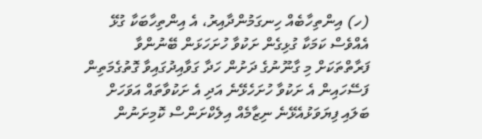(ހ) އިންތިހާބެއް ހިނގަމުންދާއިރު، އެ އިންތިހާބަކާ ގުޅޭ އެއްވެސް ކަމަކާ ގުޅިގެން ށަކުވާ ހުށަހަޅަން ބޭނުންވާ ފަރާތްތަކަށް މި ގާނޫނުގެ ދަށުން ހަދާ ގަވާއިދުގައިވާ ގޮތުގެމަތިން ފަސޭހައިން އެ ށަކުވާ ހުށަހެޅޭނެ އަދި އެ ށަކުވާތައް އަވަހަށް ބަލައި ފިޔަވަޅުއެޅޭނެ ނިޒާމެއް އިލެކްށަންސް ކޮމިށަނުން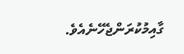ގާއިމުކުރަންޖެހޭނެއެވެ.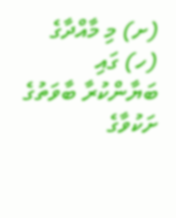(ށ) މި މާއްދާގެ (ހ) ގައި ބަޔާންކުރާ ބާވަތުގެ ށަކުވާގެ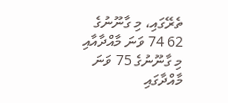ތެރޭގައި، މި ގާނޫނުގެ 62 74 ވަނަ މާއްދާއާއި މި ގާނޫނުގެ 75 ވަނަ މާއްދާގައި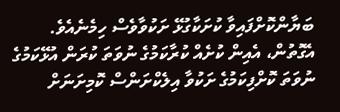ބަޔާންކޮށްފައިވާ ކުށަކާގުޅޭ ށަކުވާވެސް ހިމެނެއެވެ. އެގޮތުން، އެއިން ކުށެއް ކުރާކަމުގެ ނުވަތަ ކުރަން އުޅޭކަމުގެ ނުވަތަ ކޮށްފިކަމުގެ ށަކުވާ އިލެކްށަންސް ކޮމިށަނަށް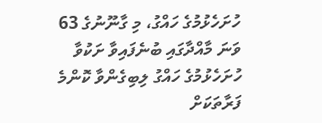ހުށަހެޅުމުގެ ހައްގު، މި ގާނޫނުގެ 63 ވަނަ މާއްދާގައި ބުނެފައިވާ ށަކުވާ ހުށަހެޅުމުގެ ހައްގު ލިބިގެންވާ ކޮންމެ ފަރާތަކަށް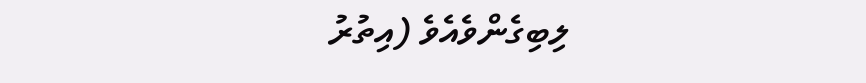ލިބިގެންވެއެވެ (އިތުރު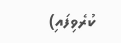ކުރެވިފައި)